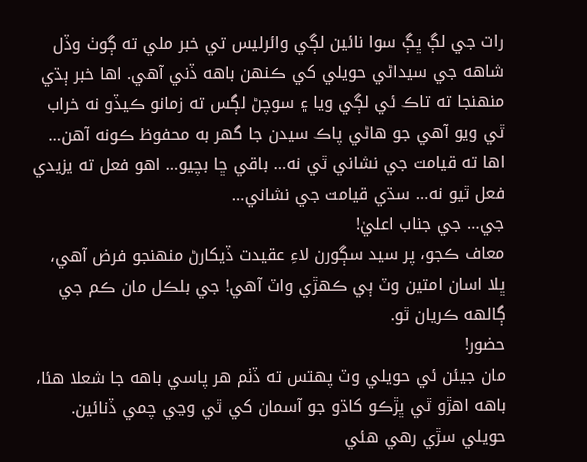رات جي لڳ ڀڳ سوا نائين لڳي وائرليس تي خبر ملي ته ڳوٺ وڏل شاهه جي سيداڻي حويلي کي ڪنهن باهه ڏني آهي. اها خبر ٻڌي منهنجا ته تاڪ ئي لڳي ويا ۽ سوچڻ لڳس ته زمانو ڪيڏو نه خراب ٿي ويو آهي جو هاڻي پاڪ سيدن جا گهر به محفوظ ڪونه آهن… اها ته قيامت جي نشاني ٿي نه… باقي ڇا بچيو… اهو فعل ته يزيدي فعل ٿيو نه… سڌي قيامت جي نشاني…
جي… جي جناب اعليٰ!
معاف ڪجو، پر سيد سڳورن لاءِ عقيدت ڏيکارڻ منهنجو فرض آهي، ڀلا اسان امتين وٽ ٻي ڪهڙي واٽ آهي! جي بلڪل مان ڪم جي ڳالهه ڪريان ٿو.
حضور!
مان جيئن ئي حويلي وٽ پهتس ته ڏٺم هر پاسي باهه جا شعلا هئا، باهه اهڙو ٿي ڀڙڪو کاڌو جو آسمان کي ٿي وڃي چمي ڏنائين. حويلي سڙي رهي هئي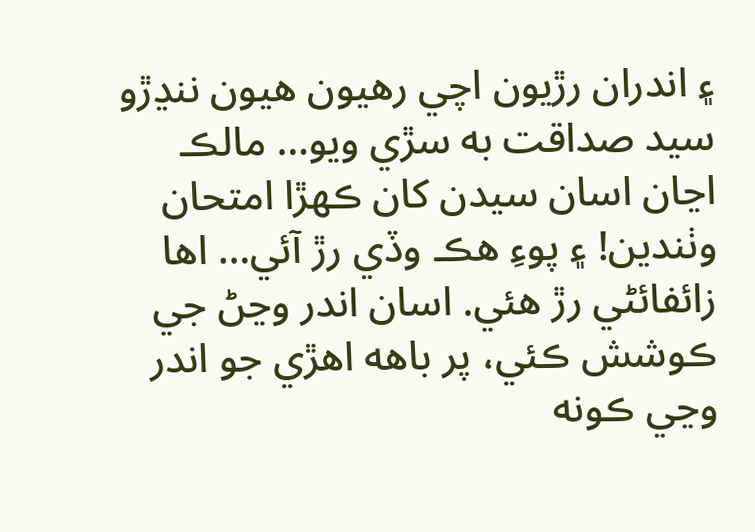۽ اندران رڙيون اچي رهيون هيون ننڍڙو سيد صداقت به سڙي ويو… مالڪ اڃان اسان سيدن کان ڪهڙا امتحان وٺندين! ۽ پوءِ هڪ وڏي رڙ آئي… اها زائفائڻي رڙ هئي. اسان اندر وڃڻ جي ڪوشش ڪئي، پر باهه اهڙي جو اندر وڃي ڪونه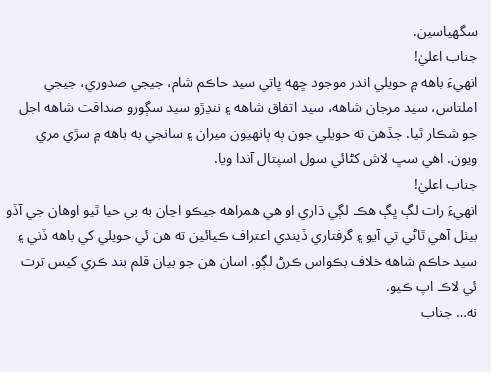سگهياسين.
جناب اعليٰ!
انهيءَ باهه ۾ حويلي اندر موجود ڇهه ڀاتي سيد حاڪم شام، جيجي صدوري، جيجي املتاس، سيد مرجان شاهه، سيد اتفاق شاهه ۽ ننڍڙو سيد سڳورو صداقت شاهه اجل جو شڪار ٿيا. جڏهن ته حويلي جون ٻه ٻانهيون ميران ۽ سانجي به باهه ۾ سڙي مري ويون. اهي سڀ لاش کڻائي سول اسپتال آندا ويا.
جناب اعليٰ!
انهيءَ رات لڳ ڀڳ هڪ لڳي ڌاري او هي همراهه جيڪو اڃان به بي حيا ٿيو اوهان جي آڏو بيٺل آهي ٿاڻي تي آيو ۽ گرفتاري ڏيندي اعتراف ڪيائين ته هن ئي حويلي کي باهه ڏني ۽ سيد حاڪم شاهه خلاف بڪواس ڪرڻ لڳو. اسان هن جو بيان قلم بند ڪري کيس ترت ئي لاڪ اپ ڪيو.
نه… جناب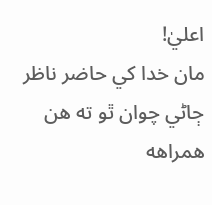اعليٰ!
مان خدا کي حاضر ناظر ڄاڻي چوان ٿو ته هن همراهه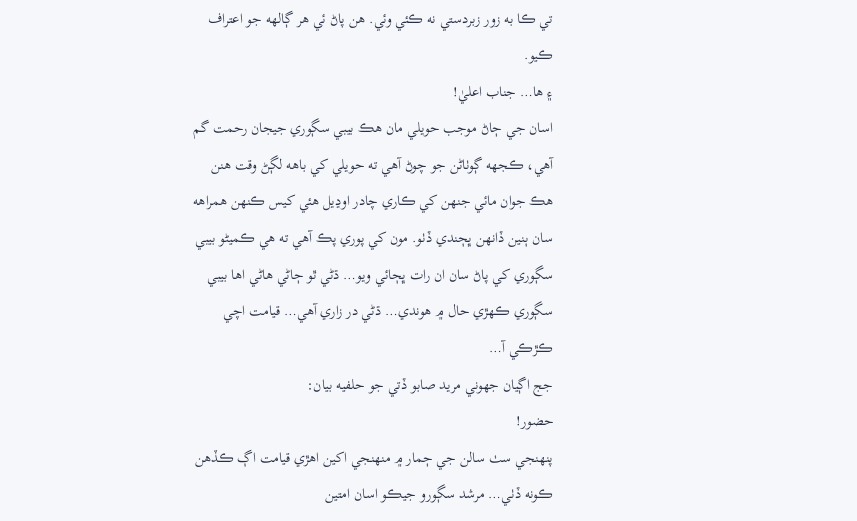تي ڪا به زور زبردستي نه ڪئي وئي. هن پاڻ ئي هر ڳالهه جو اعتراف ڪيو.
۽ ها… جناب اعليٰ!
اسان جي ڄاڻ موجب حويلي مان هڪ بيبي سڳوري جيجان رحمت گم آهي، ڪجهه ڳوٺاڻن جو چوڻ آهي ته حويلي کي باهه لڳڻ وقت هنن هڪ جوان مائي جنهن کي ڪاري چادر اوڍيل هئي کيس ڪنهن همراهه سان ٻنين ڏانهن ڀڄندي ڏٺو. مون کي پوري پڪ آهي ته هي ڪميڻو بيبي سڳوري کي پاڻ سان ان رات ڀڄائي ويو… ڌڻي ٿو ڄاڻي هاڻي اها بيبي سڳوري ڪهڙي حال ۾ هوندي… ڌڻي در زاري آهي… قيامت اچي ڪڙڪي آ…
جج اڳيان جهوني مريد صابو ڏتي جو حلفيه بيان:
حضور!
پنهنجي سٺ سالن جي ڄمار ۾ منهنجي اکين اهڙي قيامت اڳ ڪڏهن ڪونه ڏٺي… مرشد سڳورو جيڪو اسان امتين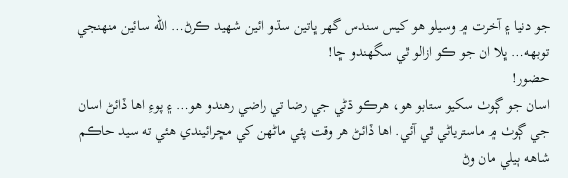جو دنيا ۽ آخرت ۾ وسيلو هو کيس سندس گهر ڀاتين سڌو ائين شهيد ڪرڻ… الله سائين منهنجي توبهه… ڀلا ان جو ڪو ازالو ٿي سگهندو ڇا!
حضور!
اسان جو ڳوٺ سکيو ستابو هو، هرڪو ڌڻي جي رضا تي راضي رهندو هو… ۽ پوءِ اها ڏائڻ اسان جي ڳوٺ ۾ ماسترياڻي ٿي آئي. اها ڏائڻ هر وقت پئي ماڻهن کي مڇرائيندي هئي ته سيد حاڪم شاهه ٻيلي مان وڻ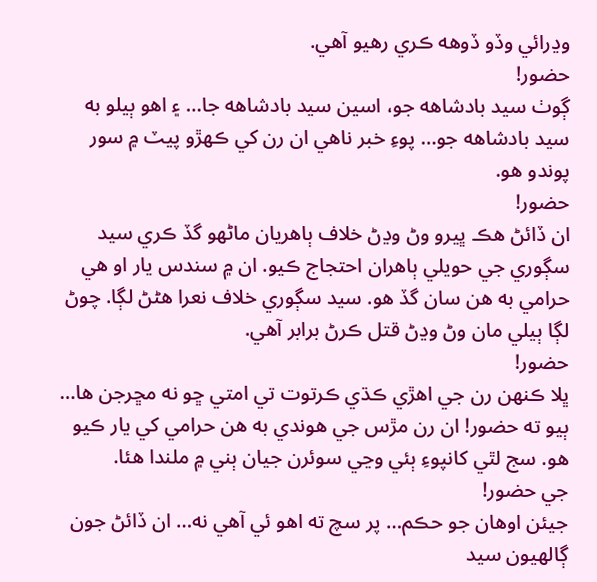وڍرائي وڏو ڏوهه ڪري رهيو آهي.
حضور!
ڳوٺ سيد بادشاهه جو، اسين سيد بادشاهه جا… ۽ اهو ٻيلو به سيد بادشاهه جو… پوءِ خبر ناهي ان رن کي ڪهڙو پيٽ ۾ سور پوندو هو.
حضور!
ان ڏائڻ هڪ ڀيرو وڻ وڍڻ خلاف ٻاهريان ماڻهو گڏ ڪري سيد سڳوري جي حويلي ٻاهران احتجاج ڪيو. ان ۾ سندس يار او هي حرامي به هن سان گڏ هو. سيد سڳوري خلاف نعرا هڻڻ لڳا. چوڻ لڳا ٻيلي مان وڻ وڍڻ قتل ڪرڻ برابر آهي.
حضور!
ڀلا ڪنهن رن جي اهڙي ڪڌي ڪرتوت تي امتي ڇو نه مڇرجن ها… ٻيو ته حضور! ان رن مڙس جي هوندي به هن حرامي کي يار ڪيو هو. سج لٿي کانپوءِ ٻئي وڃي سوئرن جيان ٻني ۾ ملندا هئا.
جي حضور!
جيئن اوهان جو حڪم… پر سچ ته اهو ئي آهي نه… ان ڏائڻ جون ڳالهيون سيد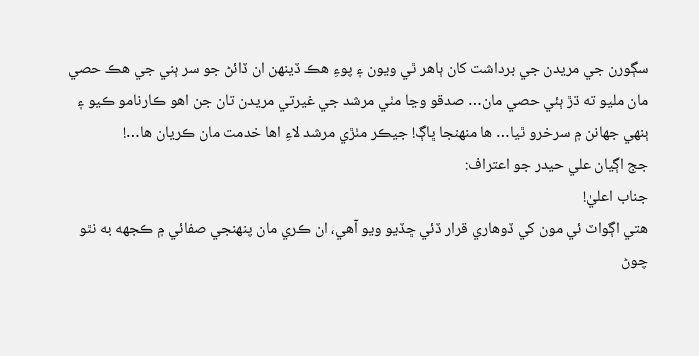سڳورن جي مريدن جي برداشت کان ٻاهر ٿي ويون ۽ پوءِ هڪ ڏينهن ان ڏائڻ جو سر ٻني جي هڪ حصي مان مليو ته ڌڙ ٻئي حصي مان… صدقو وڃا مٺي مرشد جي غيرتي مريدن تان جن اهو ڪارنامو ڪيو ۽ ٻنهي جهانن ۾ سرخرو ٿيا… ها منهنجا ڀاڳ! جيڪر مٺڙي مرشد لاءِ اها خدمت مان ڪريان ها…!
جج اڳيان علي حيدر جو اعتراف:
جناب اعليٰ!
هتي اڳواٽ ئي مون کي ڏوهاري قرار ڏئي ڇڏيو ويو آهي، ان ڪري مان پنهنجي صفائي ۾ ڪجهه به نٿو چوڻ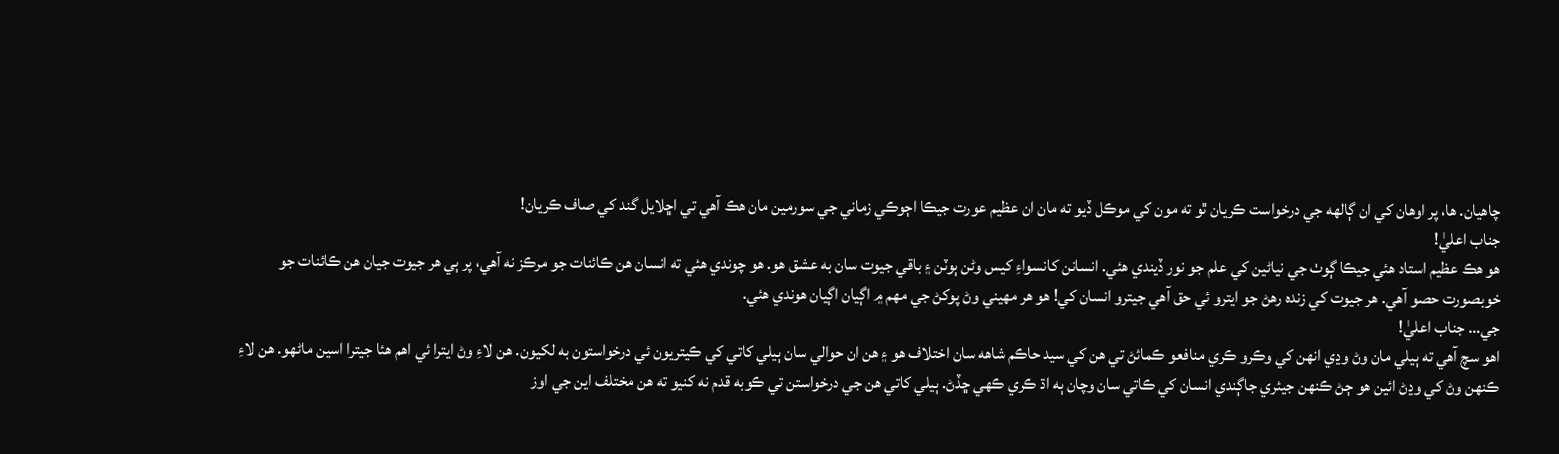چاهيان. ها، پر اوهان کي ان ڳالهه جي درخواست ڪريان ٿو ته مون کي موڪل ڏيو ته مان ان عظيم عورت جيڪا اڄوڪي زماني جي سورمين مان هڪ آهي تي اڇلايل گند کي صاف ڪريان!
جناب اعليٰ!
هو هڪ عظيم استاد هئي جيڪا ڳوٺ جي نياڻين کي علم جو نور ڏيندي هئي. انسانن کانسواءِ کيس وڻن ٻوٽن ۽ باقي جيوت سان به عشق هو. هو چوندي هئي ته انسان هن ڪائنات جو مرڪز نه آهي، پر ٻي هر جيوت جيان هن ڪائنات جو خوبصورت حصو آهي. هر جيوت کي زنده رهڻ جو ايترو ئي حق آهي جيترو انسان کي! هو هر مهيني وڻ پوکڻ جي مهم ۾ اڳيان اڳيان هوندي هئي.
جي… جناب اعليٰ!
اهو سچ آهي ته ٻيلي مان وڻ وڍي انهن کي وڪرو ڪري منافعو ڪمائڻ تي هن کي سيد حاڪم شاهه سان اختلاف هو ۽ هن ان حوالي سان ٻيلي کاتي کي ڪيتريون ئي درخواستون به لکيون. هن لاءِ وڻ ايترا ئي اهم هئا جيترا اسين ماڻهو. هن لاءِ ڪنهن وڻ کي وڍڻ ائين هو ڄڻ ڪنهن جيئري جاڳندي انسان کي ڪاتي سان وچان ٻه اڌ ڪري ڪهي ڇڏڻ. ٻيلي کاتي هن جي درخواستن تي ڪوبه قدم نه کنيو ته هن مختلف اين جي اوز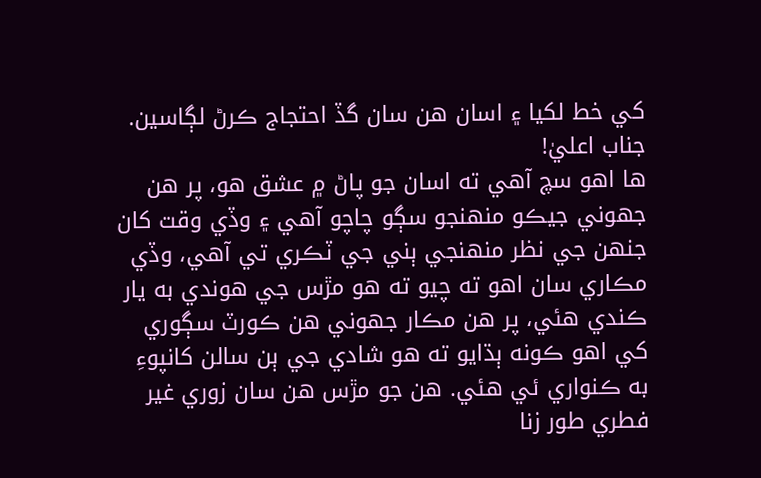کي خط لکيا ۽ اسان هن سان گڏ احتجاج ڪرڻ لڳاسين.
جناب اعليٰ!
ها اهو سچ آهي ته اسان جو پاڻ ۾ عشق هو، پر هن جهوني جيڪو منهنجو سڳو چاچو آهي ۽ وڏي وقت کان جنهن جي نظر منهنجي ٻني جي ٽڪري تي آهي، وڏي مڪاري سان اهو ته چيو ته هو مڙس جي هوندي به يار ڪندي هئي، پر هن مڪار جهوني هن ڪورٽ سڳوري کي اهو ڪونه ٻڌايو ته هو شادي جي ٻن سالن کانپوءِ به ڪنواري ئي هئي. هن جو مڙس هن سان زوري غير فطري طور زنا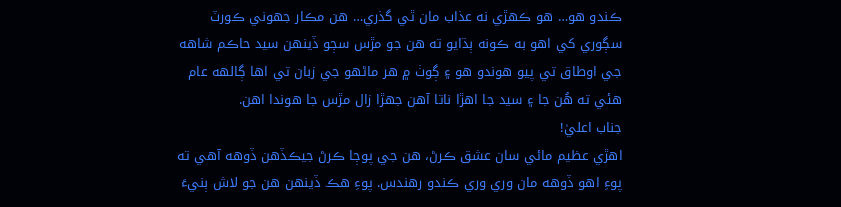ڪندو هو… هو ڪهڙي نه عذاب مان ٿي گذري… هن مڪار جهوني ڪورٽ سڳوري کي اهو به ڪونه ٻڌايو ته هن جو مڙس سڄو ڏينهن سيد حاڪم شاهه جي اوطاق تي پيو هوندو هو ۽ ڳوٺ ۾ هر ماڻهو جي زبان تي اها ڳالهه عام هئي ته هُن جا ۽ سيد جا اهڙا ناتا آهن جهڙا زال مڙس جا هوندا اهن.
جناب اعليٰ!
اهڙي عظيم مائي سان عشق ڪرڻ، هن جي پوڄا ڪرڻ جيڪڏهن ڏوهه آهي ته پوءِ اهو ڏوهه مان وري وري ڪندو رهندس. پوءِ هڪ ڏينهن هن جو لاش ٻنيءَ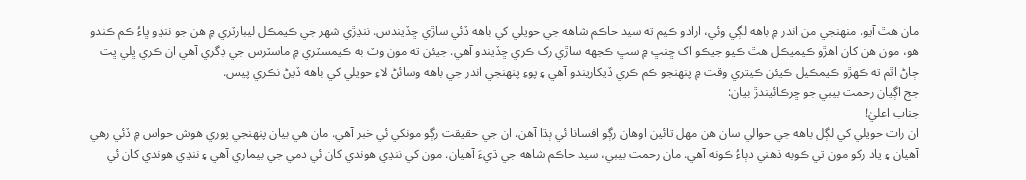مان هٿ آيو. منهنجي من اندر ۾ باهه لڳي وئي، ارادو ڪيم ته سيد حاڪم شاهه جي حويلي کي باهه ڏئي ساڙي ڇڏيندس. ننڍڙي شهر جي ڪيمڪل ليبارٽري ۾ هن جو ننڍو ڀاءُ ڪم ڪندو هو، مون هن کان اهڙو ڪيميڪل هٿ ڪيو جيڪو اک ڇنڀ ۾ سڀ ڪجهه ساڙي رک ڪري ڇڏيندو آهي. جيئن ته مون وٽ به ڪيمسٽري ۾ ماسٽرس جي ڊگري آهي ان ڪري ڀلي ڀت ڄاڻ اٿم ته ڪهڙو ڪيمڪيل ڪيئن ڪيتري وقت ۾ پنهنجو ڪم ڪري ڏيکاريندو آهي ۽ پوءِ پنهنجي اندر جي باهه وسائڻ لاءِ حويلي کي باهه ڏيڻ نڪري پيس.
جج اڳيان رحمت بيبي جو ڇرڪائيندڙ بيان:
جناب اعليٰ!
ان رات حويلي کي لڳل باهه جي حوالي سان هن مهل تائين اوهان رڳو افسانا ئي ٻڌا آهن. ان جي حقيقت رڳو مونکي ئي خبر آهي. مان هي بيان پنهنجي پوري هوش حواس ۾ ڏئي رهي آهيان ۽ ياد رکو مون تي ڪوبه ذهني دٻاءُ ڪونه آهي. مان رحمت بيبي، سيد حاڪم شاهه جي ڌيءَ آهيان. مون کي ننڍي هوندي کان ئي دمي جي بيماري آهي ۽ ننڍي هوندي کان ئي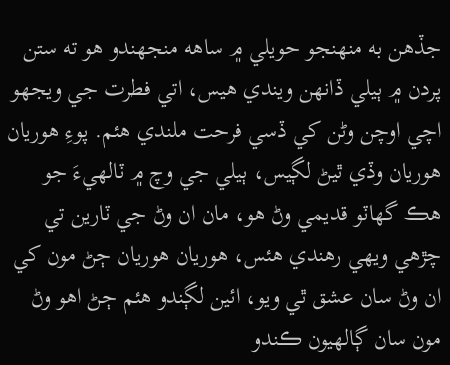جڏهن به منهنجو حويلي ۾ ساهه منجهندو هو ته ستن پردن ۾ ٻيلي ڏانهن ويندي هيس، اتي فطرت جي ويجهو اچي اوچن وڻن کي ڏسي فرحت ملندي هئم. پوءِ هوريان هوريان وڏي ٿيڻ لڳيس، ٻيلي جي وچ ۾ ٽالهيءَ جو هڪ گهاٽو قديمي وڻ هو، مان ان وڻ جي ٽارين تي چڙهي ويهي رهندي هئس، هوريان هوريان ڄڻ مون کي ان وڻ سان عشق ٿي ويو، ائين لڳندو هئم ڄڻ اهو وڻ مون سان ڳالهيون ڪندو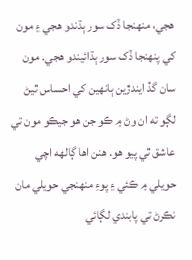هجي، منهنجا ڏک سور ٻڌندو هجي ۽ مون کي پنهنجا ڏک سور ٻڌائيندو هجي. مون سان گڏ ايندڙين ٻانهين کي احساس ٿيڻ لڳو ته ان وڻ ۾ ڪو جن هو جيڪو مون تي عاشق ٿي پيو هو. هنن اها ڳالهه اچي حويلي ۾ ڪئي ۽ پوءِ منهنجي حويلي مان نڪرڻ تي پابندي لڳائي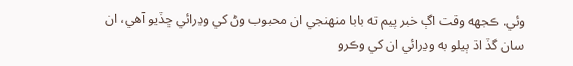وئي. ڪجهه وقت اڳ خبر پيم ته بابا منهنجي ان محبوب وڻ کي وڍرائي ڇڏيو آهي، ان سان گڏ اڌ ٻيلو به وڍرائي ان کي وڪرو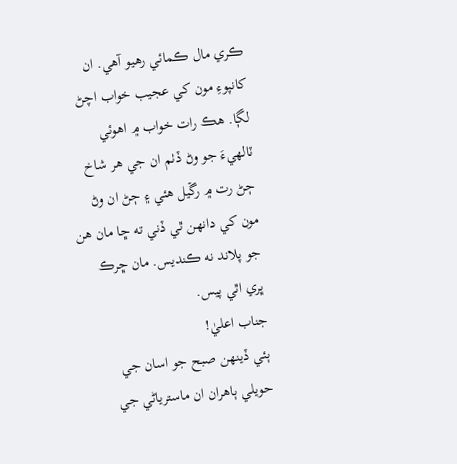ڪري مال ڪمائي رهيو آهي. ان کانپوءِ مون کي عجيب خواب اچڻ لڳا. هڪ رات خواب ۾ اهوئي ٽالهيءَ جو وڻ ڏٺم ان جي هر شاخ ڄڻ رت ۾ رڱيل هئي ۽ ڄڻ ان وڻ مون کي دانهن ٿي ڏني ته ڇا مان هن جو پلاند نه ڪنديس. مان ڇرڪ ڀري اٿي پيس.
جناب اعليٰ!
ٻئي ڏينهن صبح جو اسان جي حويلي ٻاهران ان ماسترياڻي جي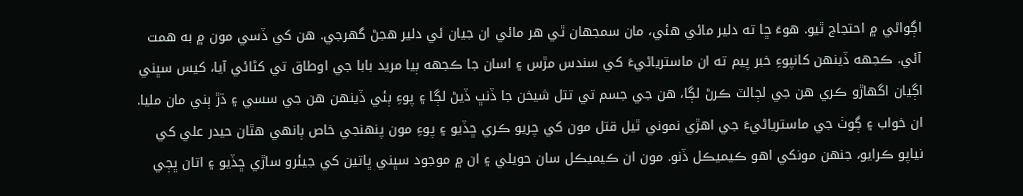اڳواڻي ۾ احتجاج ٿيو. هوءَ ڇا ته دلير مائي هئي، مان سمجهان ٿي هر مائي ان جيان ئي دلير هجڻ گهرجي. هن کي ڏسي مون ۾ به همت آئي. ڪجهه ڏينهن کانپوءِ خبر پيم ته ان ماسترياڻيءَ کي سندس مڙس ۽ اسان جا ڪجهه ٻيا مريد بابا جي اوطاق تي کڻائي آيا، کيس سڀني اڳيان اگهاڙو ڪري هن جي لڄالٽ ڪرڻ لڳا، هن جي جسم تي تتل شيخن جا ڏنڀ ڏيڻ لڳا ۽ پوءِ ٻئي ڏينهن هن جي سسي ۽ ڌڙ ٻني مان مليا. ان خواب ۽ ڳوٺ جي ماسترياڻيءَ جي اهڙي نموني ٿيل قتل مون کي چريو ڪري ڇڏيو ۽ پوءِ مون پنهنجي خاص ٻانهي هٿان حيدر علي کي نياپو ڪرايو، جنهن مونکي اهو ڪيميڪل ڏنو. مون ان ڪيميڪل سان حويلي ۽ ان ۾ موجود سڀني ڀاتين کي جيئرو ساڙي ڇڏيو ۽ اتان ڀڄي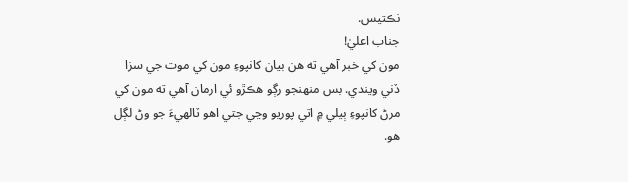نڪتيس.
جناب اعليٰ!
مون کي خبر آهي ته هن بيان کانپوءِ مون کي موت جي سزا ڏني ويندي. بس منهنجو رڳو هڪڙو ئي ارمان آهي ته مون کي مرڻ کانپوءِ ٻيلي ۾ اتي پوريو وڃي جتي اهو ٽالهيءَ جو وڻ لڳل هو.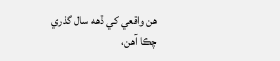هن واقعي کي ڏهه سال گذري چڪا آهن،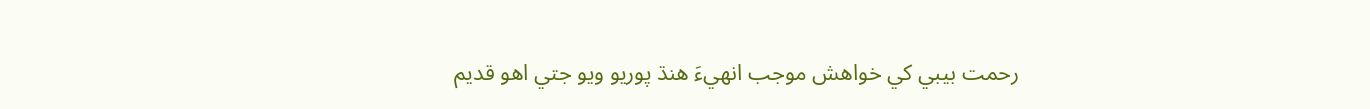رحمت بيبي کي خواهش موجب انهيءَ هنڌ پوريو ويو جتي اهو قديم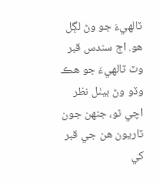ٽالهيءَ جو وڻ لڳل هو. اڄ سندس قبر وٽ ٽالهيءَ جو هڪ وڏو وڻ بيٺل نظر اچي ٿو، جنهن جون ٽاريون هن جي قبر کي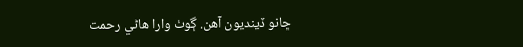ڇانو ڏينديون آهن. ڳوٺ وارا هاڻي رحمت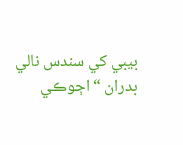بيبي کي سندس نالي بدران “اڄوڪي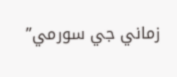زماني جي سورمي”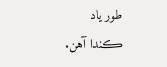طور ياد ڪندا آهن.